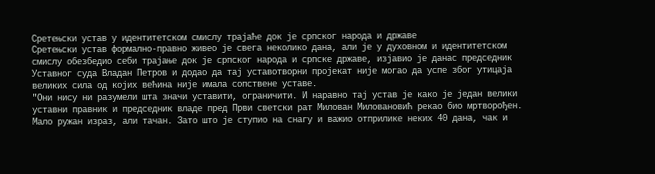Сретењски устав у идентитетском смислу трајаће док је српског народа и државе
Сретењски устав формално-правно живео је свега неколико дана, али је у духовном и идентитетском смислу обезбедио себи трајање док је српског народа и српске државе, изјавио је данас председник Уставног суда Владан Петров и додао да тај уставотворни пројекат није могао да успе због утицаја великих сила од којих већина није имала сопствене уставе.
"Они нису ни разумели шта значи уставити, ограничити. И наравно тај устав је како је један велики уставни правник и председник владе пред Први светски рат Милован Миловановић рекао био мртворођен. Мало ружан израз, али тачан. Зато што је ступио на снагу и важио отприлике неких 40 дана, чак и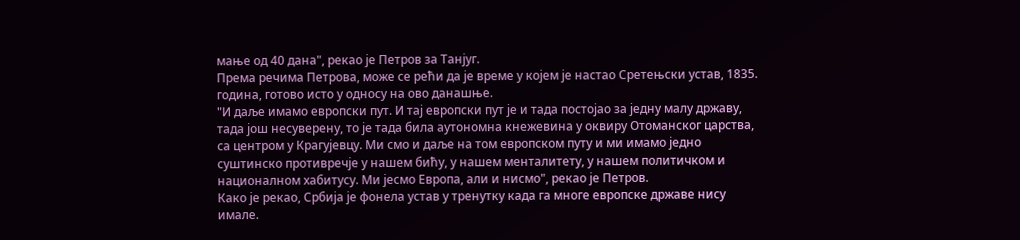мање од 40 дана", рекао је Петров за Танјуг.
Према речима Петрова, може се рећи да је време у којем је настао Сретењски устав, 1835. година, готово исто у односу на ово данашње.
"И даље имамо европски пут. И тај европски пут је и тада постојао за једну малу државу, тада још несуверену, то је тада била аутономна кнежевина у оквиру Отоманског царства, са центром у Крагујевцу. Ми смо и даље на том европском путу и ми имамо једно суштинско противречје у нашем бићу, у нашем менталитету, у нашем политичком и националном хабитусу. Ми јесмо Европа, али и нисмо", рекао је Петров.
Како је рекао, Србија је фонела устав у тренутку када га многе европске државе нису имале.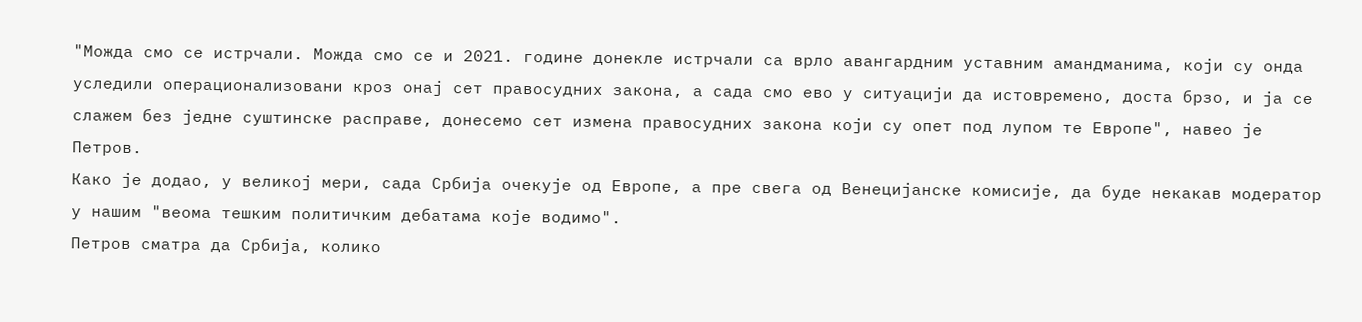"Можда смо се истрчали. Можда смо се и 2021. године донекле истрчали са врло авангардним уставним амандманима, који су онда уследили операционализовани кроз онај сет правосудних закона, а сада смо ево у ситуацији да истовремено, доста брзо, и ја се слажем без једне суштинске расправе, донесемо сет измена правосудних закона који су опет под лупом те Европе", навео је Петров.
Како је додао, у великој мери, сада Србија очекује од Европе, а пре свега од Венецијанске комисије, да буде некакав модератор у нашим "веома тешким политичким дебатама које водимо".
Петров сматра да Србија, колико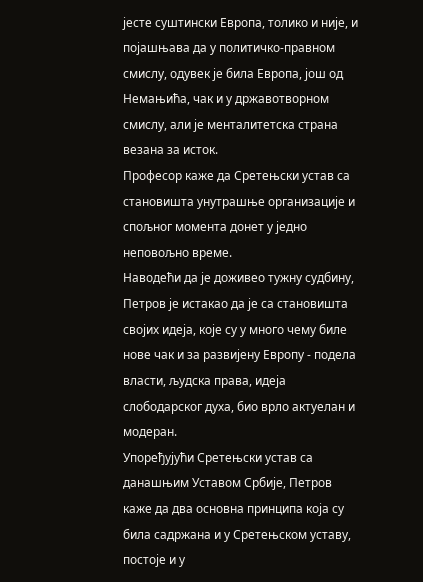јесте суштински Европа, толико и није, и појашњава да у политичко-правном смислу, одувек је била Европа, још од Немањића, чак и у државотворном смислу, али је менталитетска страна везана за исток.
Професор каже да Сретењски устав са становишта унутрашње организације и спољног момента донет у једно неповољно време.
Наводећи да је доживео тужну судбину, Петров је истакао да је са становишта својих идеја, које су у много чему биле нове чак и за развијену Европу - подела власти, људска права, идеја слободарског духа, био врло актуелан и модеран.
Упоређујући Сретењски устав са данашњим Уставом Србије, Петров каже да два основна принципа која су била садржана и у Сретењском уставу, постоје и у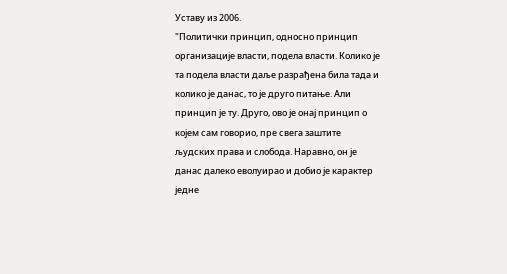Уставу из 2006.
"Политички принцип, односно принцип организације власти, подела власти. Колико је та подела власти даље разрађена била тада и колико је данас, то је друго питање. Али принцип је ту. Друго, ово је онај принцип о којем сам говорио, пре свега заштите људских права и слобода. Наравно, он је данас далеко еволуирао и добио је карактер једне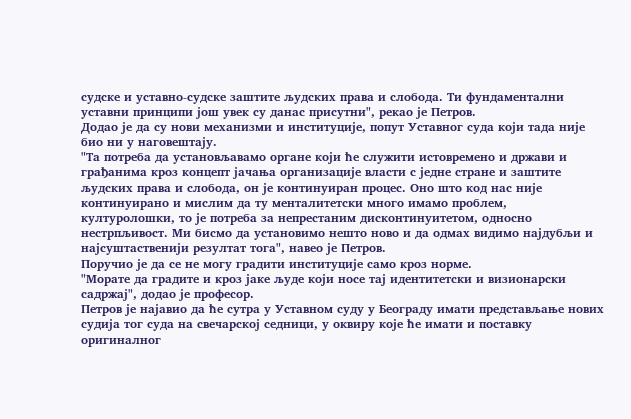судске и уставно-судске заштите људских права и слобода. Ти фундаментални уставни принципи још увек су данас присутни", рекао је Петров.
Додао је да су нови механизми и институције, попут Уставног суда који тада није био ни у наговештају.
"Та потреба да установљавамо органе који ће служити истовремено и држави и грађанима кроз концепт јачања организације власти с једне стране и заштите људских права и слобода, он је континуиран процес. Оно што код нас није континуирано и мислим да ту менталитетски много имамо проблем, културолошки, то је потреба за непрестаним дисконтинуитетом, односно нестрпљивост. Ми бисмо да установимо нешто ново и да одмах видимо најдубљи и најсуштаственији резултат тога", навео је Петров.
Поручио је да се не могу градити институције само кроз норме.
"Морате да градите и кроз јаке људе који носе тај идентитетски и визионарски садржај", додао је професор.
Петров је најавио да ће сутра у Уставном суду у Београду имати представљање нових судија тог суда на свечарској седници, у оквиру које ће имати и поставку оригиналног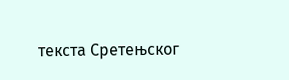текста Сретењског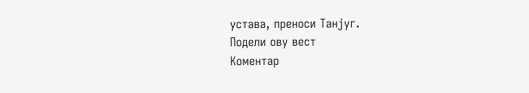устава, преноси Танјуг.
Подели ову вест
Комeнтар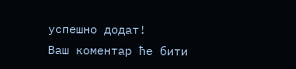успeшно додат!
Ваш комeнтар ћe бити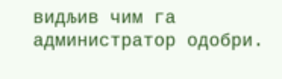видљив чим га администратор одобри.